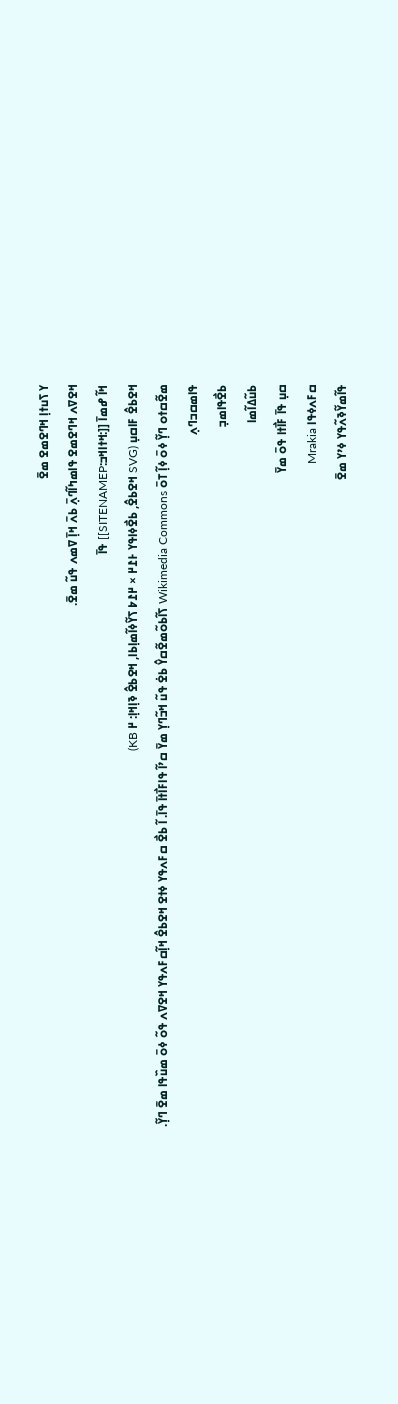ߌ ߖߎߙߊ߲ ߞߣߐߘߐ ߘߐ߫
ߞߐߜߍ ߞߣߐߘߐ ߟߊߘߤߊ߬ߣߍ߲߫ ߕߍ߫ ߞߊ߲߫ ߜߘߍ ߟߎ߬ ߘߐ߫.
ߞߊ߬ ߝߘߊ߫ [[:ߞߙߊߞߏ:SITENAMEP]] ߟߊ߫
ߞߐߕߐ߮ ߓߊߛߎ߲ (SVG ߞߐߕߐ߮, ߕߐ߯ߦߊߟߌ ߅߁߂ × ߂߁߈ ߖߌ߬ߦߊ߬ߘߊ߲ߕߊ, ߞߐߕߐ߮ ߢߊ߲ߞߊ߲: ߂ KB)
ߘߐ߬ߛߙߋ ߣߌ߲߬ ߦߋ߫ ߦߊ߲߬ ߠߋ߫ Wikimedia Commons ߖߊ߬ߕߋ߬ߘߐ߬ߛߌ߮ ߕߐ߭ ߟߎ߬ ߞߏ߬ߣߌ߲ ߘߌ߫ ߛߴߊ߬ ߟߊߓߊ߯ߙߊ߫ ߟߊ߫. ߊ߬ ߕߐ߯ ߛߓߍߟߌ ߦߙߐ ߞߐߕߐ߮ ߞߊ߲߬ߛߓߍߟߌ ߞߐߜߍ ߟߋ߬ ߦߋ߫ ߘߎ߰ߟߊ ߘߐ߫ ߣߌ߲߬.
ߟߊߘߛߏߣߍ߲
ߕߐ߯ߟߊߘߏ߲
ߕߎ߬ߡߊ߬ߘߊ
ߛߎ߲ ߟߊ߫ ߓߊ߯ߙߊ ߟߋ߫ ߘߌ߫
ߛߓߍߦߟߊ Mrakia
ߟߊ߬ߘߌ߬ߢߍ߬ߟߌ ߦߴߌ ߘߐ߫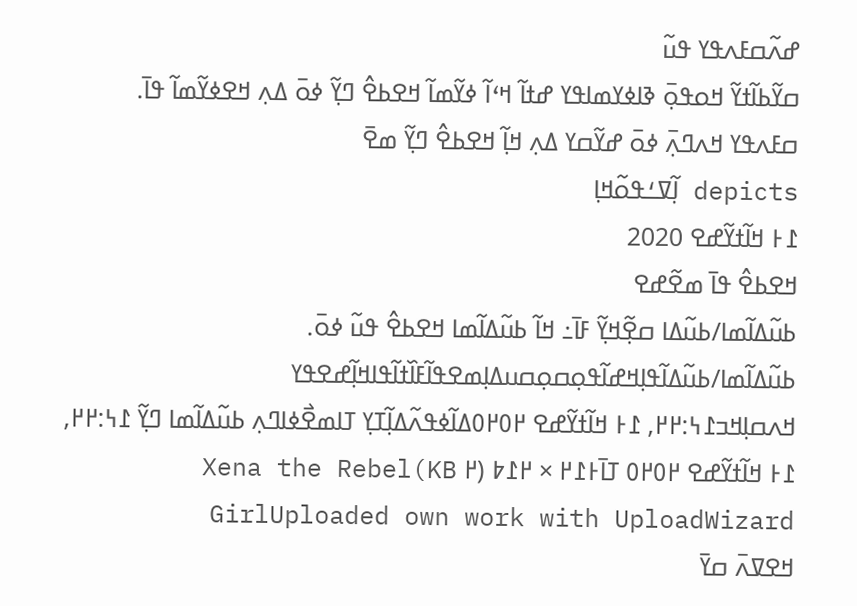ߝߍ߬ߛߓߍߟߌ ߟߎ߬
ߛߌ߬ߕߊ߬ߙߌ߬ ߞߋߟߋ߲߫ ߢߊߦߌߘߊߟߌ ߝߙߊ߬ ߞߵߊ߬ ߦߌ߬ߘߊ߬ ߞߐߕߐ߮ ߣߌ߲߬ ߦߋ߫ ߡߍ߲ ߞߐߦߌ߬ߘߊ߬ ߟߊ߫.
ߛߓߍߟߌ ߞߍߣߍ߲߫ ߦߋ߫ ߝߌ߬ߛߌ ߡߍ߲ ߞߊ߲߬ ߞߐߕߐ߮ ߣߌ߲߬ ߘߐ߫
depicts ߊ߲߬ߜߑߟߋ߬ߞߊ߲
߁߅ ߞߊ߬ߙߌ߬ߝߐ 2020
ߞߐߕߐ߮ ߟߊ߫ ߘߐ߬ߝߐ
ߕߎ߬ߡߊ߬ߘߊ/ߕߎ߬ߡߊ ߛߐ߲߬ߞߌ߲߬ ߓߊ߫߸ ߞߊ߬ ߕߎ߬ߡߊ߬ߘߊ ߞߐߕߐ߮ ߟߎ߬ ߦߋ߫.
ߕߎ߬ߡߊ߬ߘߊ/ߕߎ߬ߡߊ߬ߟߊ߲ߞߝߊ߬ߟߋ߲ߛߋ߲ߛߎߡߊ߲ߘߐߟߊ߬ߓߊ߰ߙߊ߬ߟߊߞߊ߲߬ߝߐߟߌ
ߞߍߛߊ߲ߞߏ߁߆:߂߂, ߁߅ ߞߊ߬ߙߌ߬ߝߐ ߂߀߂߀ߡߊ߬ߦߟߍ߬ߡߊ߲߬ߠߌ߲ ߠߊߘߐ߯ߦߊߣߍ߲ ߕߎ߬ߡߊ߬ߘߊ ߣߌ߲߬ ߁߆:߂߂, ߁߅ ߞߊ߬ߙߌ߬ߝߐ ߂߀߂߀ ߠߊ߫߅߁߂ × ߂߁߈ (߂ KB)Xena the Rebel GirlUploaded own work with UploadWizard
ߞߐߜߍ߫ ߛߌ߫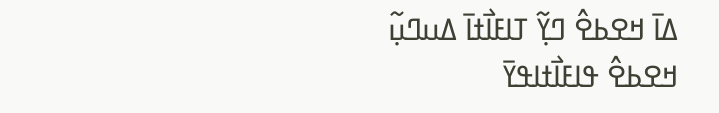ߡߊ߫ ߞߐߕߐ߮ ߣߌ߲߬ ߠߊߓߊ߯ߙߊ߫ ߡߎߣߎ߲߬
ߞߐߕߐ߮ ߟߊߓߊ߯ߙߊߟߌ߫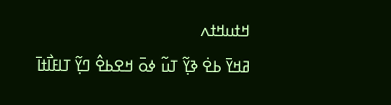ߞߙߎߞߙߍ
ߥߞߌ߫ ߕߐ߭ ߢߌ߲߬ ߠߎ߬ ߦߋ߫ ߞߐߕߐ߮ ߣߌ߲߬ ߠߊߓߊ߯ߙߊ߫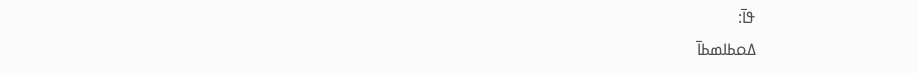ߟߊ߫:
ߡߋߕߊߘߕߊ߫